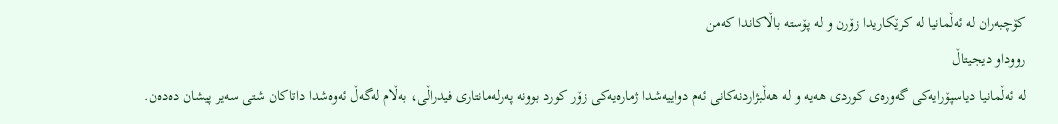کۆچبەران لە ئەڵمانیا لە کرێکاریدا زۆرن و لە پۆستە باڵاکاندا کەمن
رووداو دیجیتاڵ
لە ئەڵمانیا دیاسپۆرایەکی گەورەی کوردی هەیە و لە هەڵبژاردنەکانی ئەم دواییەشدا ژمارەیەکی زۆر کورد بوونە پەرلەمانتاری فیدراڵی، بەڵام لەگەڵ ئەوەشدا داتاکان شتی سەیر پیشان دەدەن.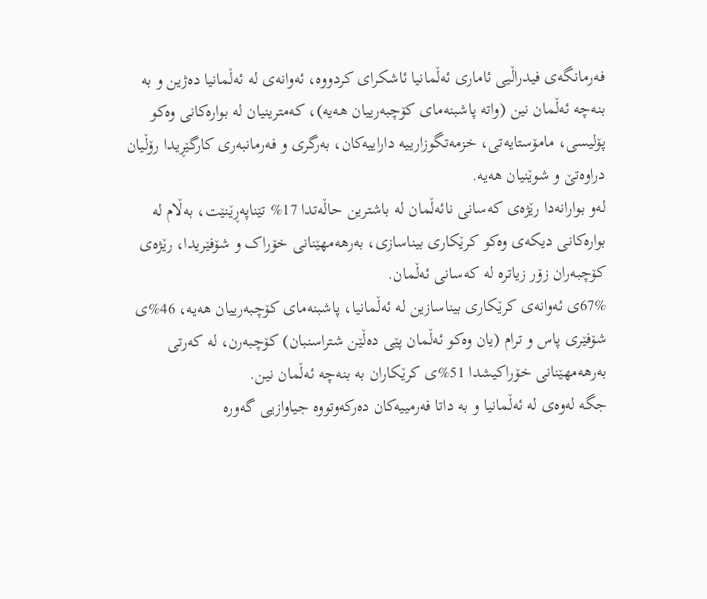فەرمانگەی فیدراڵیی ئاماری ئەڵمانیا ئاشکرای کردووە، ئەوانەی لە ئەڵمانیا دەژین و بە بنەچە ئەڵمان نین (واتە پاشبنەمای کۆچبەرییان هەیە)، کەمترینیان لە بوارەکانی وەکو پۆلیسی، مامۆستایەتی، خزمەتگوزارییە داراییەکان، بەرگری و فەرمانبەری کارگێڕیدا رۆڵیان دراوەتێ و شوێنیان هەیە.
لەو بوارانەدا رێژەی کەسانی نائەڵمان لە باشترین حاڵەتدا 17% تێناپەڕێنێت، بەڵام لە بوارەکانی دیکەی وەکو کرێکاری بیناسازی، بەرهەمهێنانی خۆراک و شۆفێریدا، رێژەی کۆچبەران زۆر زیاترە لە کەسانی ئەڵمان.
67%ی ئەوانەی کرێکاری بیناسازین لە ئەڵمانیا، پاشبنەمای کۆچبەرییان هەیە، 46%ی شۆفێری پاس و ترام (یان وەکو ئەڵمان پێی دەڵێن شتراسنبان) کۆچبەرن، لە کەرتی بەرهەمهێنانی خۆراکیشدا 51%ی کرێکاران بە بنەچە ئەڵمان نین.
جگە لەوەی لە ئەڵمانیا و بە داتا فەرمییەکان دەرکەوتووە جیاوازیی گەورە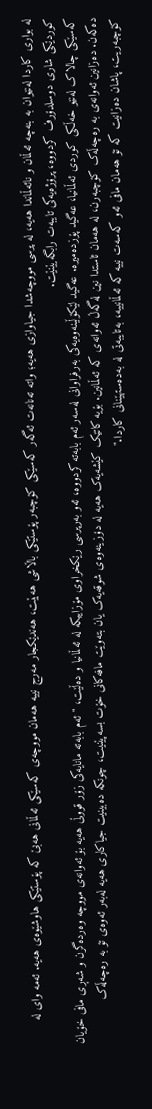لە بواری کاردا لەنێوان بە بنەچە ئەڵمان و نائەڵماندا هەیە، لە پرسی مووچەشدا جیاوازی هەیە؛ واتە تەنانەت ئەگەر کەسێکی کۆچبەر پۆستێکی باڵاشی هەبێت، هەندێکجار مەرج نییە هەمان مووچەی کەسێکی ئەڵمانی هەبێ کە پۆستێکی هاوشێوەی هەیە. ئەمە وای لە کوردێکی شاری دوسلدۆرف کردووە، پرۆژەیەکی تایبەت رابگەیێنێت.
کەسێکی چالاک لەنێو خەڵکی کوردی ئەڵمانیا، عەگید پۆزدەمیرە. عەگید لێکۆڵینەوەیەکی بەرفراوانی لەسەر ئەم بابەتە کردووە، ئەو بەرپرسی رێکخراوی مۆزاییکە لە ئەڵمانیا و دەڵێت، "ئەم بابەتە مانایەکی زۆر قووڵی هەیە بۆ ئەوانەی مووچە وەردەگرن و شەڕی مافی خۆیان دەکەن. دەزانین ئەوانەی بە رەچەڵەک کۆچبەرن، لە هەمان ئاستدا نین لەگەڵ ئەوانەی کە ئەڵمانین. بۆیە کاتێک کێشەیەک هەیە لە دۆزینەوەی شوقەیەک یان بتەوێت مافەکانی خۆت بسەپێنیت، چونکە دەبینیت جیاکاری هەیە لەبەر ئەوەی تۆ بە رەچەڵەک کۆچبەریت، پاشان دەزانیت کە تۆ هەمان مافی ئەو کەسەت نییە کە ئەڵمانییە، بەتایبەتی لە بەدەستهێنانی کاردا."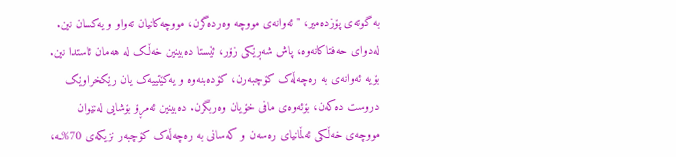بە گوتەی پۆزدەمیر، "ئەوانەی مووچە وەردەگرن، مووچەکانیان تەواو و یەکسان نین. لەدوای حەفتاکانەوە، پاش شەڕێکی زۆر، ئێستا دەبینین خەڵک لە هەمان ئاستدا نین. بۆیە ئەوانەی بە رەچەڵەک کۆچبەرن، کۆدەبنەوە و یەکێتییەک یان رێکخراوێک دروست دەکەن، بۆئەوەی مافی خۆیان وەربگرن. دەبینین ئەمڕۆ بۆشایی لەنێوان مووچەی خەڵکی ئەڵمانیای رەسەن و کەسانی بە رەچەڵەک کۆچبەر نزیکەی 70%ـە،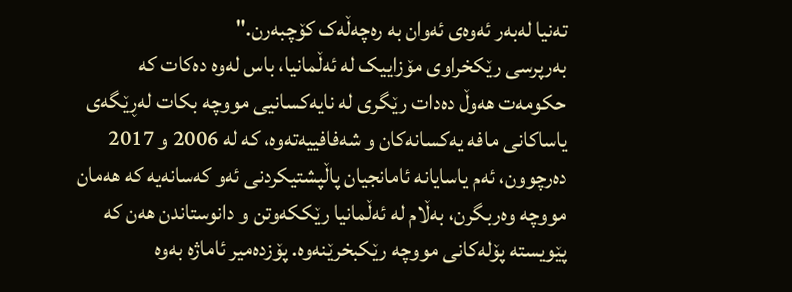تەنیا لەبەر ئەوەی ئەوان بە رەچەڵەک کۆچبەرن."
بەرپرسی رێکخراوی مۆزاییک لە ئەڵمانیا، باس لەوە دەکات کە حکومەت هەوڵ دەدات رێگری لە نایەکسانیی مووچە بکات لەڕێگەی یاساکانی مافە یەکسانەکان و شەفافییەتەوە، کە لە 2006 و 2017 دەرچوون، ئەم یاسایانە ئامانجیان پاڵپشتیکردنی ئەو کەسانەیە کە هەمان مووچە وەربگرن، بەڵام لە ئەڵمانیا رێککەوتن و دانوستاندن هەن کە پێویستە پۆلەکانی مووچە رێکبخرێنەوە. پۆزدەمیر ئاماژە بەوە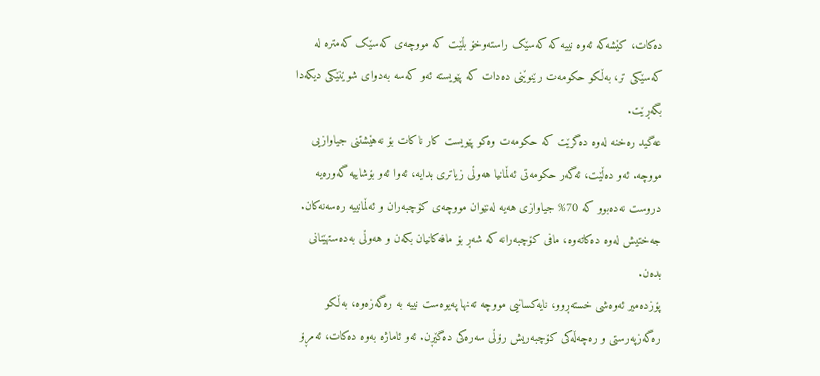دەکات، کێشەکە ئەوە نییە کە کەسێک راستەوخۆ بڵێت کە مووچەی کەسێک کەمترە لە کەسێکی تر، بەڵکو حکومەت رێنوێنی دەدات کە پێویستە ئەو کەسە بەدوای شوێنێکی دیکەدا بگەڕێت.
عەگید رەخنە لەوە دەگرێت کە حکومەت وەکو پێویست کار ناکات بۆ نەهێشتنی جیاوازیی مووچە. ئەو دەڵێت، ئەگەر حکومەتی ئەڵمانیا هەوڵی زیاتری بدایە، ئەوا ئەو بۆشاییە گەورەیە دروست نەدەبوو کە 70% جیاوازی هەیە لەنێوان مووچەی کۆچبەران و ئەڵمانییە رەسەنەکان. جەختیش لەوە دەکاتەوە، مافی کۆچبەرانە کە شەڕ بۆ مافەکانیان بکەن و هەوڵی بەدەستهێنانی بدەن.
پۆزدەمیر ئەوەشی خستەڕوو، نایەکسانیی مووچە تەنها پەیوەست نییە بە رەگەزەوە، بەڵکو رەگەزپەرستی و رەچەڵەکی کۆچبەریش رۆڵی سەرەکی دەگێڕن. ئەو ئاماژە بەوە دەکات، ئەمڕۆ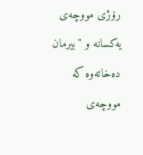رۆژی مووچەی یەکسانە و "بیرمان دەخاتەوە کە مووچەی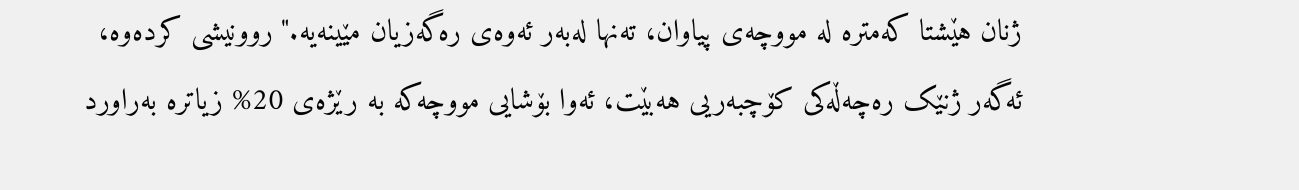ژنان هێشتا کەمترە لە مووچەی پیاوان، تەنها لەبەر ئەوەی رەگەزیان مێینەیە." روونیشی کردەوە، ئەگەر ژنێک رەچەڵەکی کۆچبەریی هەبێت، ئەوا بۆشایی مووچەکە بە رێژەی 20% زیاترە بەراورد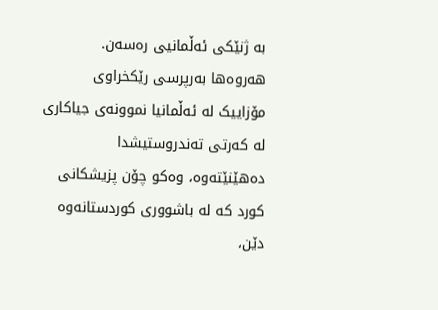بە ژنێکی ئەڵمانیی رەسەن.
هەروەها بەرپرسی رێکخراوی مۆزاییک لە ئەڵمانیا نموونەی جیاکاری لە کەرتی تەندروستیشدا دەهێنێتەوە، وەکو چۆن پزیشکانی کورد کە لە باشووری کوردستانەوە دێن،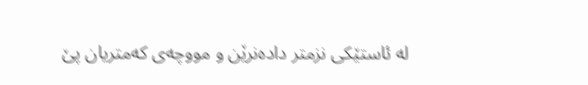لە ئاستێکی نزمتر دادەنرێن و مووچەی کەمتریان پێ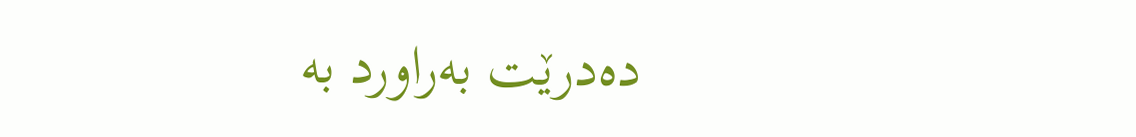دەدرێت بەراورد بە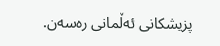پزیشکانی ئەڵمانی رەسەن.